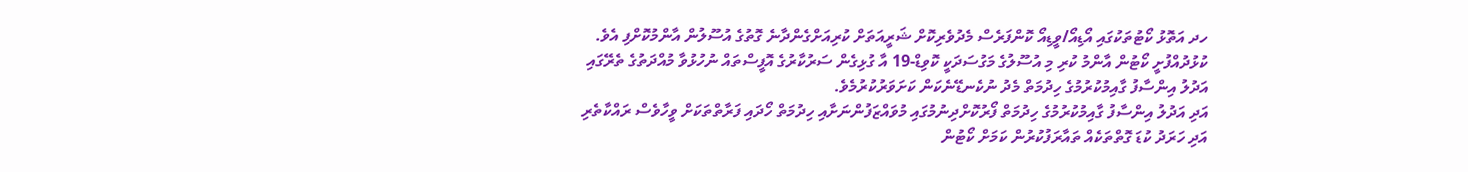ހދ އަތޮޅު ކޯޓުތަކުގައި އޯޑިއޯ/ވީޑިއޯ ކޮންފަރެސް މެދުވެރިކޮށް ޝަރީއަތަށް ކުރިއަށްގެންދާނެ ގޮތުގެ އުސޫލުން އާންމުކޮށްފި އެވެ.
ކުޅުދުއްފުށީ ކޯޓުން އާންމު ކުރި މި އުސޫލުގެ މަގުސަދަކީ ކޮވިޑް-19 އާ ގުޅިގެން ސަރުކާރުގެ އޮފީސްތައް ނުހުޅުވާ މުއްދަތުގެ ތެރޭގައި އަދުލު އިންސާފު ގާއިމުކުރުމުގެ ހިދުމަތް މެދު ނުކެނޑޭނެކަން ކަށަވަރުކުރުމެވެ.
އަދި އަދުލު އިންސާފު ގާއިމުކުރުމުގެ ހިދުމަތް ފޯރުކޮށްދިނުމުގައި މުވައްޒަފުންނަށާއި ހިދުމަތް ހޯދައި ފަރާތްތަކަށް ވީހާވެސް ރައްކާތެރި އަދި ހަރަދު ކުޑަ ގޮތްތަކެއް ތައާރަފުކުރުން ކަމަށް ކޯޓުން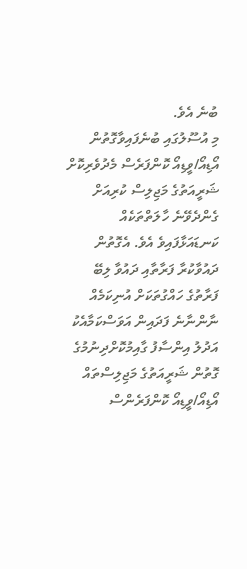ބުނެ އެވެ.
މި އުސޫލުގައި ބުނެފައިވާގޮތުން އޯޑިއޯ/ވީޑިއޯ ކޮންފަރެސް މެދުވެރިކޮށް ޝަރީއަތުގެ މަޖިލިސް ކުރިއަށް ގެންދެވޭނެ ހާލަތްތަކެއް ކަނޑައަޅާފައިވެ އެވެ. އެގޮތުން ދައުވާކުރާ ފަރާތާއި ދައުވާ ލިބޭ ފަރާތުގެ ހައްގުތަކަށް އުނިކަމެއް ނާންނާނެ ފަދައިން އަވަސްކަމާއެކު އަދުލު އިންސާފު ގާއިމުކޮށްދިނުމުގެ ގޮތުން ޝަރީއަތުގެ މަޖިލިސްތައް އޯޑިއޯ/ވީޑިއޯ ކޮންފަރެންސް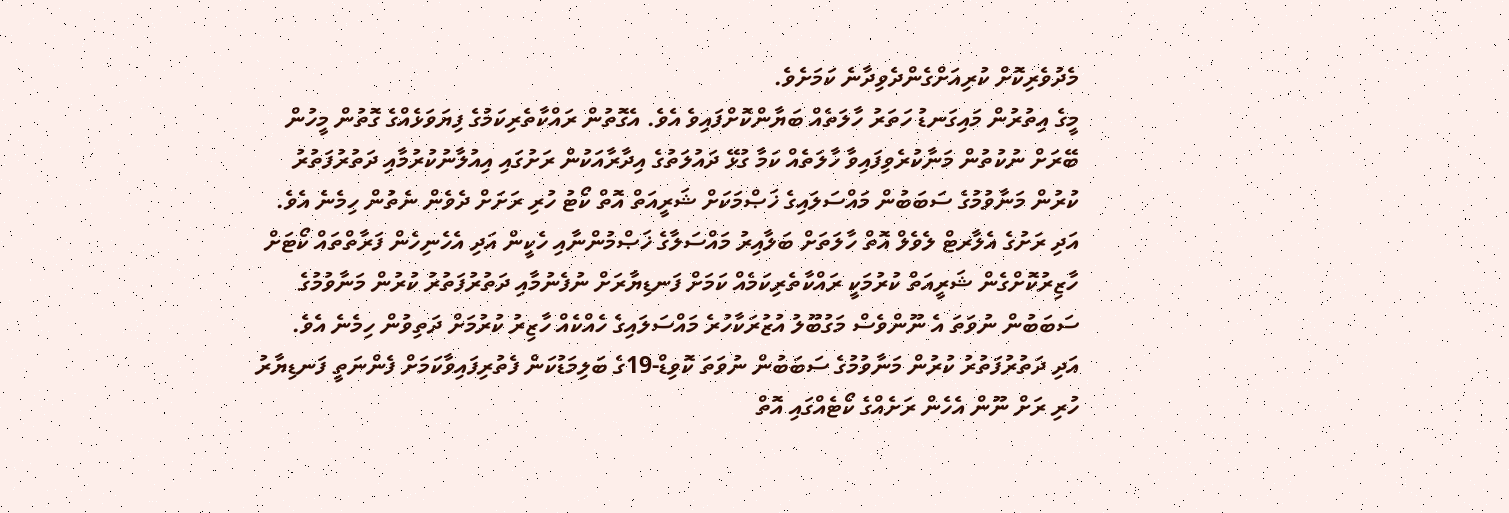މެދުވެރިކޮށް ކުރިއަށްގެންދެވިދާނެ ކަމަށެވެ.
މީގެ އިތުރުން މައިގަނޑު ހަތަރު ހާލަތެއް ބަޔާންކޮށްފައިވެ އެވެ. އެގޮތުން ރައްކާތެރިކަމުގެ ފިޔަވަޅެއްގެ ގޮތުން މީހުން ބޭރަށް ނުކުތުން މަނާކުރެވިފައިވާ ހާލަތެއް ކަމާ ގުޅޭ ދައުލަތުގެ އިދާރާއަކުން ރަށުގައި އިއުލާނުކުރުމާއި ދަތުރުފަތުރު ކުރުން މަނާވުމުގެ ސަބަބުން މައްސަލައިގެ ޚަޞްމަކަށް ޝަރީއަތް އޮތް ކޯޓު ހުރި ރަށަށް ދެވެން ނެތުން ހިމެނެ އެވެ.
އަދި ރަށުގެ އެލާރޓް ލެވެލް އޮތް ހާލަތަށް ބަލާއިރު މައްސަލާގެ ޚަޞްމުންނާއި ހެކީން އަދި އެހެނިހެން ފަރާތްތައް ކޯޓަށް ހާޒިރުކޮށްގެން ޝަރީއަތް ކުރުމަކީ ރައްކާތެރިކަމެއް ކަމަށް ފަނޑިޔާރަށް ނުފެނުމާއި ދަތުރުފަތުރު ކުރުން މަނާވުމުގެ ސަބަބުން ނުވަތަ އެ ނޫންވެސް މަގުބޫލު އުޒުރަކާހުރެ މައްސަލައިގެ ހެއްކެއް ހާޒިރު ކުރުމަށް ދަތިވުން ހިމެނެ އެވެ.
އަދި ދަތުރުފަތުރު ކުރުން މަނާވުމުގެ ސަބަބުން ނުވަތަ ކޮވިޑް-19ގެ ބަލިމަޑުކަން ފެތުރިފައިވާކަމަށް ފެންނަތީ ފަނޑިޔާރު ހުރި ރަށް ނޫން އެހެން ރަށެއްގެ ކޯޓެއްގައި އޮތް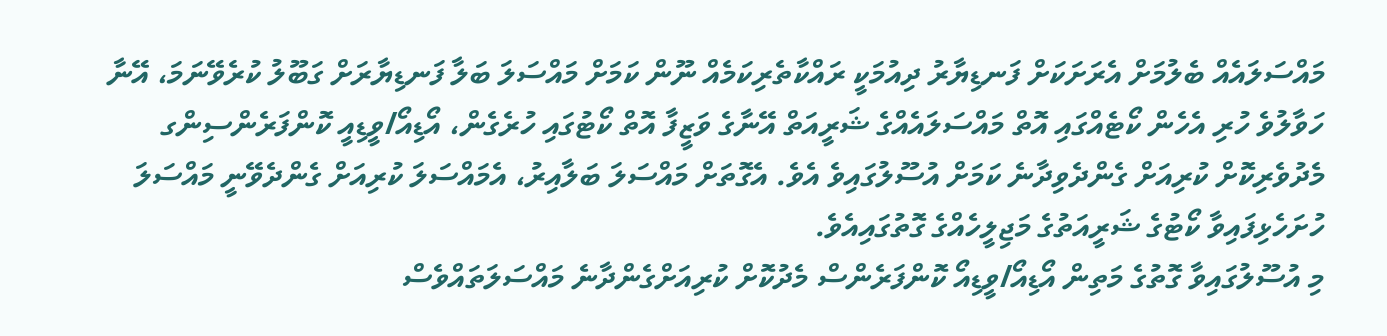މައްސަލައެއް ބެލުމަށް އެރަށަކަށް ފަނޑިޔާރު ދިއުމަކީ ރައްކާތެރިކަމެއް ނޫން ކަމަށް މައްސަލަ ބަލާ ފަނޑިޔާރަށް ގަބޫލު ކުރެވޭނަމަ، އޭނާ ހަވާލުވެ ހުރި އެހެން ކޯޓެއްގައި އޮތް މައްސަލައެއްގެ ޝަރީއަތް އޭނާގެ ވަޒީފާ އޮތް ކޯޓުގައި ހުރެގެން، އޯޑިއޯ/ވީޑިއީ ކޮންފަރެންސިންގ މެދުވެރިކޮށް ކުރިއަށް ގެންދެވިދާނެ ކަމަށް އުސޫލުގައިވެ އެވެ. އެގޮތަށް މައްސަލަ ބަލާއިރު، އެމައްސަލަ ކުރިއަށް ގެންދެވޭނީ މައްސަލަ ހުށަހެޅިފައިވާ ކޯޓުގެ ޝަރީއަތުގެ މަޖިލީހެއްގެ ގޮތުގައިއެވެ.
މި އުސޫލުގައިވާ ގޮތުގެ މަތިން އޯޑިއޯ/ވީޑިއޯ ކޮންފަރެންސް މެދުކޮށް ކުރިއަށްގެންދާނެ މައްސަލަތައްވެސް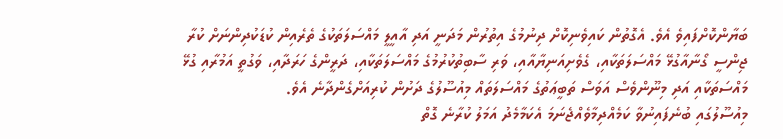ބަޔާންކޮށްފައިވެ އެވެ. އެގޮތުން ކައިވެނިކޮށް ދިނުމުގެ އިތުރުން މަދަނީ އަދި އާއީލީ މައްސަލަތަކުގެ ތެރެއިން ކުޑަކުދިންނަށް ކުރާ ޖިންސީ ގޯނާއާގުޅޭ މައްސަލަތަކާއި، ގެވެށިއަނިޔާއާއި، ވަރި ސާބިތުކުރުމުގެ މައްސަލަތަކާއި، ދަރީންގެ ހަރަދާއި، ވަގުތީ އަމުރާއި ގުޅޭ މައްސަތަކާއި އަދި މިނޫންވެސް އަވަސް ތަބީޢަތުގެ މައްސަލަތައް މިއުސޫލުގެ ދަށުން ކުރިއަށްގެންދާނެ އެވެ.
މިއުސޫލުގައި ބުނެފައިނުވާ ކަމެއްދިމާވެއްޖެނަމަ އެކަމާމެދު އަމަލު ކުރާނެ ގޮތް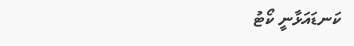ކަނޑައަޅާނީ ކޯޓު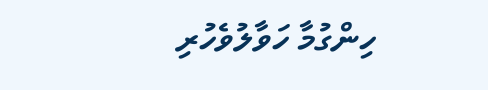ހިންގުމާ ހަވާލުވެހުރި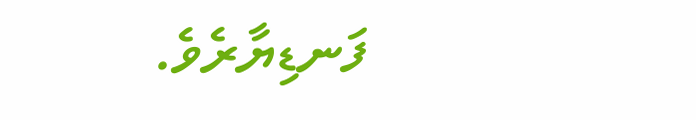ފަނޑިޔާރެވެ.